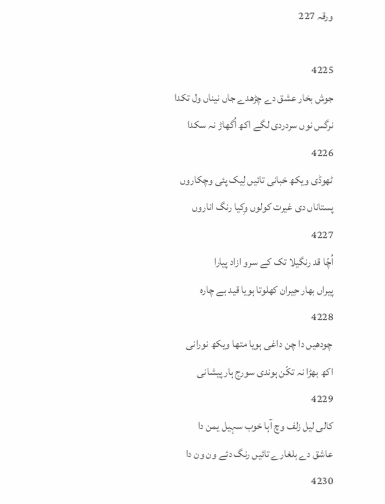ورقہ 227

4225
جوش بخار عشق دے چڑھدے جاں نیناں ول تکدا
نرگس نوں سردردی لگے اکھ اُگھاڑ نہ سکدا
4226
ٹھوڈی ویکھ خبانی تائیں لِیک پئی وچکاروں
پستاناں دی غیرت کولوں وِکیا رنگ اناروں
4227
اُچّا قد رنگیلا تک کے سرو ازاد پیارا
پیراں بھار حِیران کھلوتا ہویا قید بے چارہ
4228
چودھیں دا چن داغی ہویا متھا ویکھ نورانی
اکھ بھڑا نہ تکّن ہوندی سورج ہار پیشانی
4229
کالی لیل زلف وچ آہا خوب سہیل یمن دا
عاشق دے بلغارے تائیں رنگ دئے ون ون دا
4230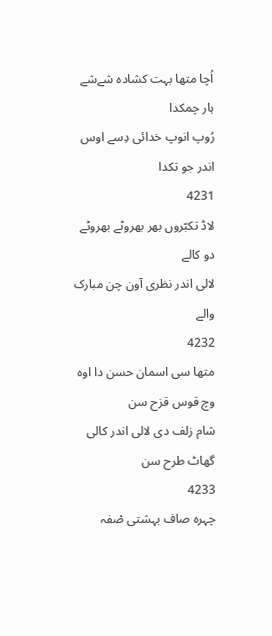اُچا متھا بہت کشادہ شےشے ہار چمکدا
رُوپ انوپ خدائی دِسے اوس اندر جو تکدا
4231
لاڈ تکبّروں بھر بھروٹے بھروٹے دو کالے
لالی اندر نظری آون چن مبارک والے
4232
متھا سی اسمان حسن دا اوہ وچ قوس قزح سن
شام زلف دی لالی اندر کالی گھاٹ طرح سن
4233
چہرہ صاف بہشتی صْفہ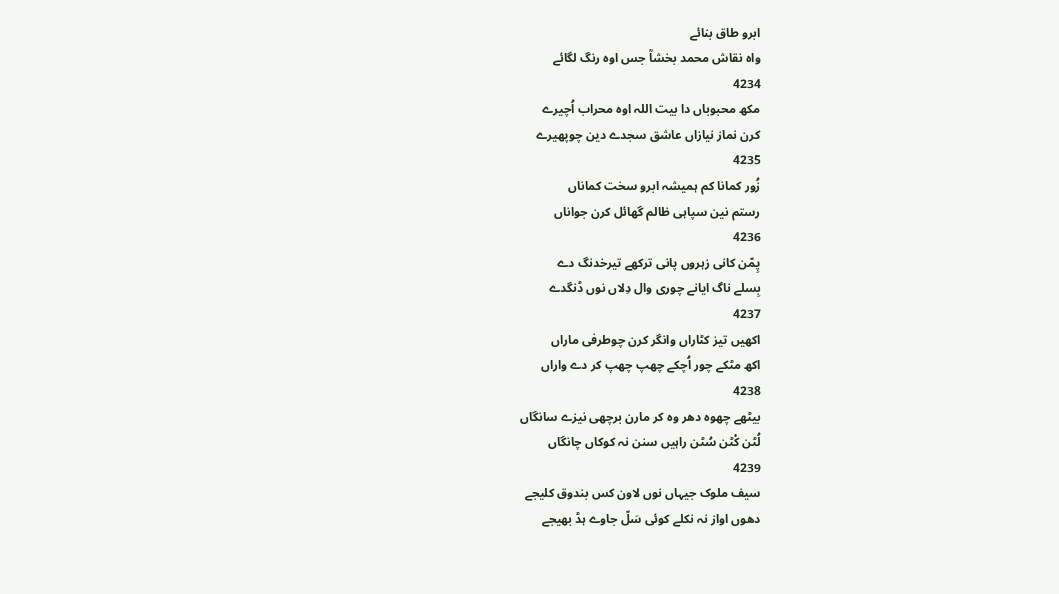ابرو طاق بنائے
واہ نقاش محمد بخشاؒ جس اوہ رنگ لگائے
4234
مکھ محبوباں دا بیت اللہ اوہ محراب اُچیرے
کرن نماز نیازاں عاشق سجدے دین چوپھیرے
4235
زُور کمانا کم ہمیشہ ابرو سخت کماناں
رستم نین سپاہی ظالم گھائل کرن جواناں
4236
پِمّن کانی زہروں پانی ترکھے تیرخدنگ دے
بِسلے ناگ ایانے چوری وال دِلاں نوں ڈنگدے
4237
اکھیں تیز کٹاراں وانگر کرن چوطرفی ماراں
اکھ مٹکے چور اُچکے چھپ چھپ کر دے واراں
4238
بیٹھے چھوہ دھر وہ کر مارن برچھی نیزے سانگاں
لُٹن کْٹن سُٹن راہیں سنن نہ کوکاں چانگاں
4239
سیف ملوک جیہاں نوں لاون کس بندوق کلیجے
دھوں اواز نہ نکلے کوئی سَلّ جاوے ہڈ بھیجے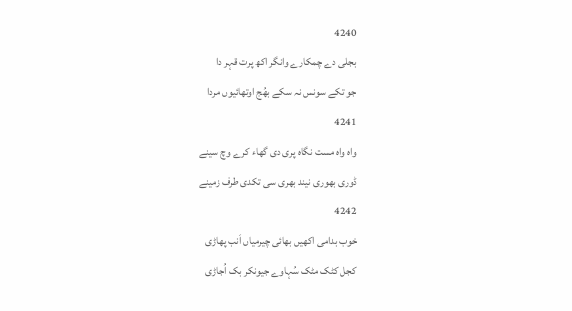4240
بجلی دے چمکارے وانگر اکھ پرت قہر دا
جو تکے سونس نہ سکے بھُج اوتھائیوں مردا
4241
واہ واہ مست نگاہ پری دی گھاء کرے وچ سینے
ڈوری بھوری نیند بھری سی تکدی طرف زمینے
4242
خوب بدامی اکھیں بھائی چیرمیاں اَنب پھاڑی
کجل کٹک مٹک سُہاوے جیونکر بک اُجاڑی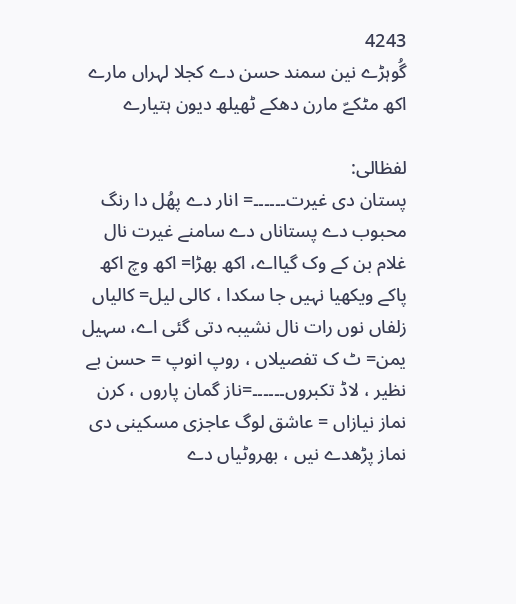4243
گُوہڑے نین سمند حسن دے کجلا لہراں مارے
اکھ مٹکےّ مارن دھکے ٹھیلھ دیون ہتیارے

لفظالی:
پستان دی غیرت۔۔۔۔۔۔= انار دے پھُل دا رنگ محبوب دے پستاناں دے سامنے غیرت نال غلام بن کے وک گیااے، اکھ بھڑا= اکھ وچ اکھ پاکے ویکھیا نہیں جا سکدا ، کالی لیل= کالیاں زلفاں نوں رات نال نشیبہ دتی گئی اے، سہیل یمن= ٹ ک تفصیلاں ، روپ انوپ = حسن بے نظیر ، لاڈ تکبروں۔۔۔۔۔۔=ناز گمان پاروں ، کرن نماز نیازاں = عاشق لوگ عاجزی مسکینی دی نماز پڑھدے نیں ، بھروٹیاں دے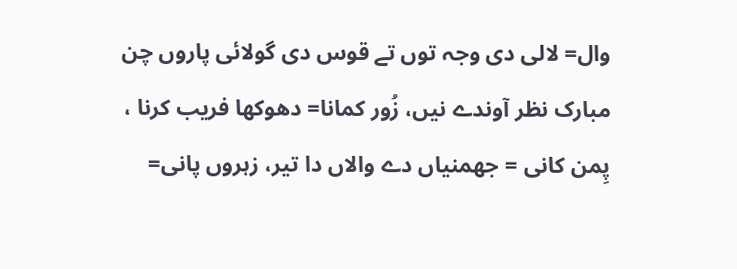وال= لالی دی وجہ توں تے قوس دی گولائی پاروں چن مبارک نظر آوندے نیں، زُور کمانا= دھوکھا فریب کرنا ، پِمن کانی = جھمنیاں دے والاں دا تیر، زہروں پانی=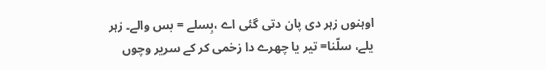اوہنوں زہر دی پان دتی گئی اے ،بِسلے = بس والے۔ زہر یلے، سلّنا= تیر یا چھرے دا زخمی کر کے سریر وچوں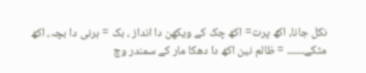نکل جانا، اکھ پرت= اکھ چک کے ویکھن دا انداز ، بک = ہرنی دا بچہ، اکھ مٹکے۔۔۔۔۔۔ = ظالم نین اکھ دا دھکا مار کے سمندر وچ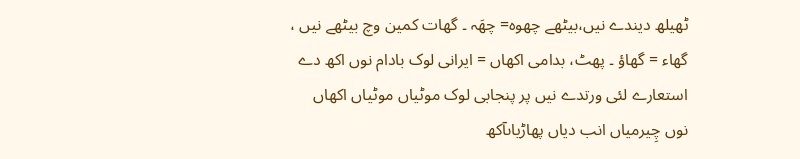ٹھیلھ دیندے نیں،بیٹھے چھوہ= چھَہ ۔ گھات کمین وچ بیٹھے نیں ، گھاء = گھاؤ ۔ پھٹ، بدامی اکھاں = ایرانی لوک بادام نوں اکھ دے استعارے لئی ورتدے نیں پر پنجابی لوک موٹیاں موٹیاں اکھاں نوں چِیرمیاں انب دیاں پھاڑیاںآکھ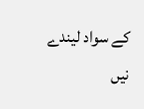کے سواد لیندے نیں